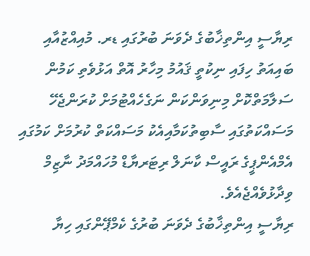ރިޔާސީ އިންތިޚާބުގެ ދެވަނަ ބުރުގައި ޑރ. މުއިއްޒުއާއި ބައިއަތު ހިފައި ނިކުތީ ޤައުމު މިހާރު އޮތް އަޅުވެތި ކަމުން ސަލާމަތްކޮށް މިނިވަންކަން ނަގެހެއްޓުމަށް ކުރަންޖެހޭ މަސައްކަތުގައި ސާބިތުކަމާއިއެކު މަސައްކަތް ކުރުމަށް ކަމުގައި އެމްއެންޕީގެ ރައީސް ކާނަލް ރިޓަރޔާޑް މުހައްމަދު ނާޒިމް ވިދާޅުވެއްޖެއެވެ.
ރިޔާސީ އިންތިޚާބުގެ ދެވަނަ ބުރުގެ ކެމްޕޭންގައި ހިޔާ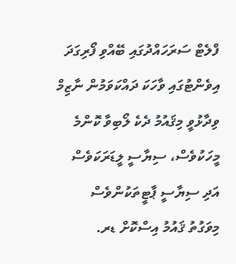ފްލެޓް ސަރަހައްދުގައި ބޭއްވި ފޯރިގަދަ އިވެންޓުގައި ވާހަކަ ދައްކަވަމުން ނާޒިމް ވިދާޅުވީ މިޤައުމު ދެކެ ލޯބިވާ ކޮންމެ މީހަކުވެސް، ސިޔާސީ ލީޑަރަކަވެސް އަދި ސިޔާސީ ޕާޓީތަކުންވެސް މިވަގުތު ޤައުމު އިސްކޮށް ޑރ.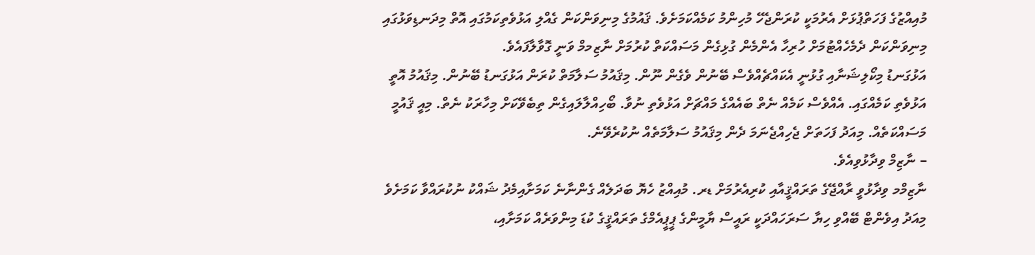މުއިއްޒުގެ ފަހަތްޕުޅަށް އެރުމަކީ ކުރަންޖެހޭ މުހިންމު ކަމެއްކަމަށެވެ. ޤައުމުގެ މިނިވަންކަން ގެއްލި އަޅުވެތިކަމުގައި އޮތް މިދަނޑިވަޅުގައި މިނިވަންކަން ދެމެހެއްޓުމަށް ހުރިހާ އެންމެން ގުޅިގެން މަސައްކަތް ކުރުމަށް ނާޒިމމް ވަނީ ގޮވާލާފައެވެ.
އަޅުގަނޑު މިކޯލިޝަނާއި ގުޅުނީ އެކައްޗެއްވެސް ބޭނުން ވެގެން ނޫން. މިޤައުމު ސަލާމަތް ކުރަން އަޅުގަނޑު ބޭނުން. މިޤައުމު އޮތީ އަޅުވެތި ކަމެއްގައި. އެއްވެސް ކަމެއް ނެތް ބައެއްގެ މައްޗަށް އަޅުވެތި ނުވާ. ބޯހިއްލާލައިގެން ތިބެވޭކަށް މިހާރަކު ނެތް. މިއީ ޤައުމީ މަސައްކަތެއް. މިއަދު ފަހަތަށް ޖެހިއްޖެނަމަ ދެން މިޤައުމު ސަލާމަތެއް ނުކުރެވޭނެ.
– ނާޒިމް ވިދާޅުވިއެވެ.
ނާޒިމްމ ވިދާޅުވީ ރާއްޖޭގެ ތަރައްޤީއާއި ކުރިއެރުމަށް ޑރ. މުއިއްޒު ހެޔޮ ބަދަލެއް ގެންނާނެ ކަމަށާއިމެދު ޝައްކު ނުކުރައްވާ ކަމަށެވެ މިއަދު އިވެންޓް ބޭއްވި ހިޔާ ސަރަހައްދަކީ ރައީސް ޔާމީންގެ ޕީޕީއެމްގެ ތަރައްޤީގެ ކުޑަ މިންވަރެއް ކަމަށާއި،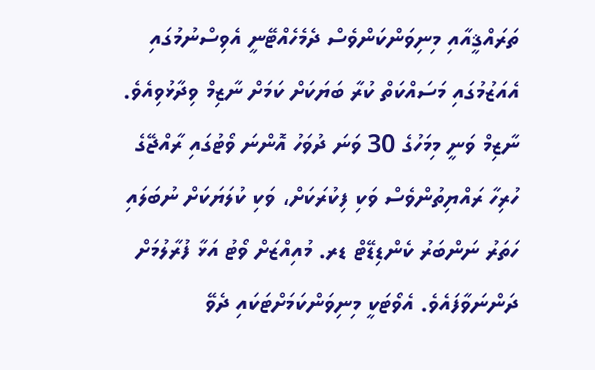ތަރައްޤީއާއި މިނިވަންކަންވެސް ދެމެހެއްޓޭނީ އެވިސްނުމުގައި އެއަޒުމުގައި މަސައްކަތް ކުރާ ބަޔަކަށް ކަމަށް ނާޒިމް ވިދާޅުވިއެވެ.
ނާޒިމް ވަނީ މިމަހުގެ 30 ވަނަ ދުވަހު އޮންނަ ވޯޓުގައި ރާއްޖޭގެ ހުރިހާ ރައްޔިތުންވެސް ވަކި ފިކުރަކަށް، ވަކި ކުލަޔަކަށް ނުބަލައި ހަތަރު ނަންބަރު ކެންޑިޑޭޓް ޑރ. މުއިއްޒަށް ވޯޓު އަޅާ ފުރާލުމަށް ދަންނަވާފައެވެ. އެވޯޓަކީ މިނިވަންކަމަށްޓަކައި ދެވޭ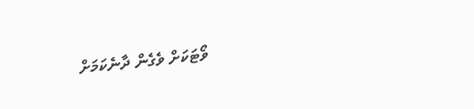ވޯޓަކަށް ވެގެން ދާނެކަމަށް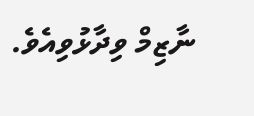ނާޒިމް ވިދާޅުވިއެވެ.